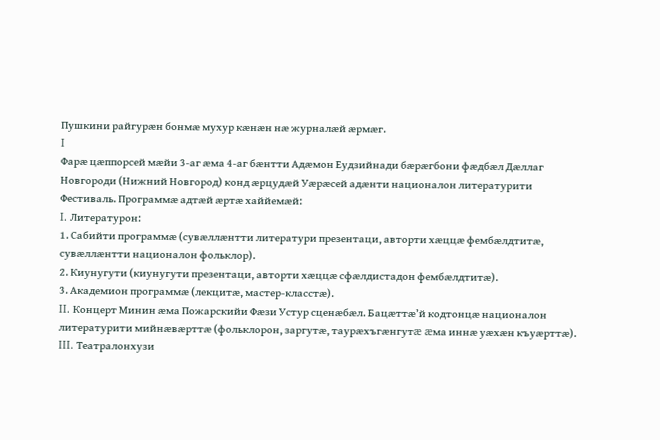Пушкини райгурæн бонмæ мухур кæнæн нæ журналæй æрмæг.
I
Фарæ цæппорсей мæйи 3-аг æма 4-аг бæнтти Адæмон Еудзийнади бæрæгбони фæдбæл Дæллаг Новгороди (Нижний Новгород) конд æрцудæй Уæрæсей адæнти националон литературити Фестиваль. Программæ адтæй æртæ хаййемæй:
I. Литературон:
1. Сабийти программæ (сувæллæнтти литератури презентаци, авторти хæццæ фембæлдтитæ, сувæллæнтти националон фольклор).
2. Киунугути (киунугути презентаци, авторти хæццæ сфæлдистадон фембæлдтитæ).
3. Академион программæ (лекцитæ, мастер-класстæ).
II. Концерт Минин æма Пожарскийи Фæзи Устур сценæбæл. Бацæттæ’й кодтонцæ националон литературити мийнæвæрттæ (фольклорон, заргутæ, таурæхъгæнгутæ æма иннæ уæхæн къуæрттæ).
III. Театралонхузи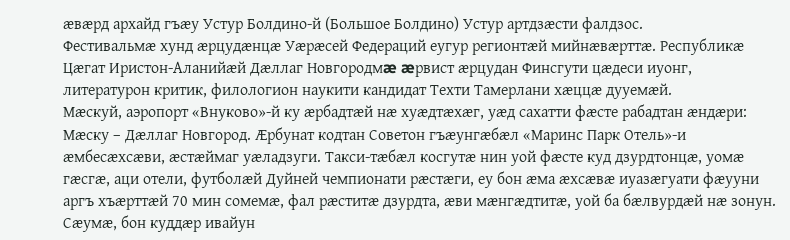æвæрд архайд гъæу Устур Болдино-й (Большое Болдино) Устур артдзæсти фалдзос.
Фестивальмæ хунд æрцудæнцæ Уæрæсей Федераций еугур регионтæй мийнæвæрттæ. Республикæ Цæгат Иристон-Аланийæй Дæллаг Новгородмæ æрвист æрцудан Финсгути цæдеси иуонг, литературон критик, филологион наукити кандидат Техти Тамерлани хæццæ дууемæй.
Мæскуй, аэропорт «Внуково»-й ку æрбадтæй нæ хуæдтæхæг, уæд сахатти фæсте рабадтан æндæри: Мæску – Дæллаг Новгород. Æрбунат кодтан Советон гъæунгæбæл «Маринс Парк Отель»-и æмбесæхсæви, æстæймаг уæладзуги. Такси-тæбæл косгутæ нин уой фæсте куд дзурдтонцæ, уомæ гæсгæ, аци отели, футболæй Дуйней чемпионати рæстæги, еу бон æма æхсæвæ иуазæгуати фæууни аргъ хъæрттæй 70 мин сомемæ, фал рæститæ дзурдта, æви мæнгæдтитæ, уой ба бæлвурдæй нæ зонун.
Сæумæ, бон куддæр ивайун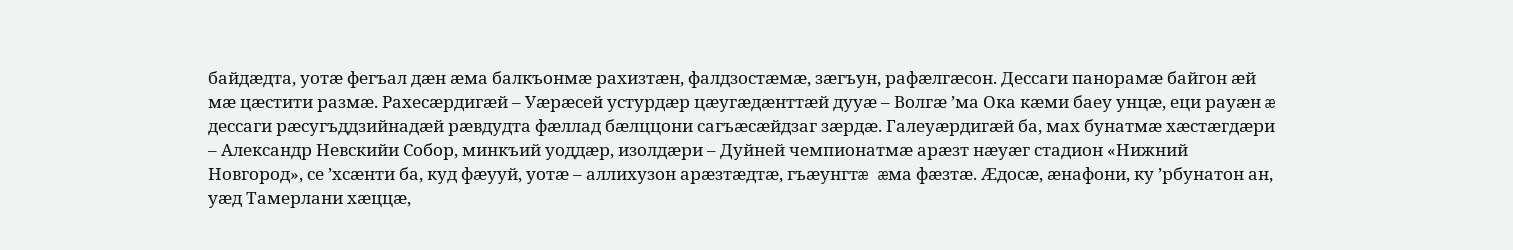байдæдта, уотæ фегъал дæн æма балкъонмæ рахизтæн, фалдзостæмæ, зæгъун, рафæлгæсон. Дессаги панорамæ байгон æй мæ цæстити размæ. Рахесæрдигæй – Уæрæсей устурдæр цæугæдæнттæй дууæ – Волгæ ’ма Ока кæми баеу унцæ, еци рауæн æ дессаги рæсугъддзийнадæй рæвдудта фæллад бæлццони сагъæсæйдзаг зæрдæ. Галеуæрдигæй ба, мах бунатмæ хæстæгдæри – Александр Невскийи Собор, минкъий уоддæр, изолдæри – Дуйней чемпионатмæ арæзт нæуæг стадион «Нижний Новгород», се ’хсæнти ба, куд фæууй, уотæ – аллихузон арæзтæдтæ, гъæунгтæ æма фæзтæ. Æдосæ, æнафони, ку ’рбунатон ан, уæд Тамерлани хæццæ,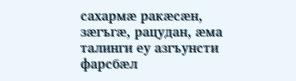сахармæ ракæсæн, зæгъгæ, рацудан, æма талинги еу азгъунсти фарсбæл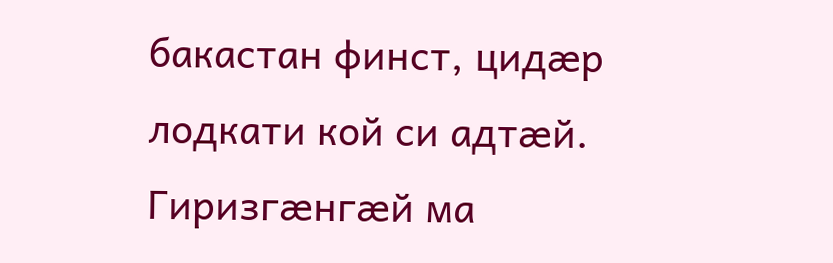бакастан финст, цидæр лодкати кой си адтæй. Гиризгæнгæй ма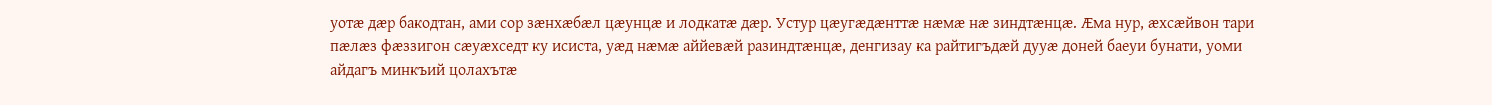уотæ дæр бакодтан, ами сор зæнхæбæл цæунцæ и лодкатæ дæр. Устур цæугæдæнттæ нæмæ нæ зиндтæнцæ. Æма нур, æхсæйвон тари пæлæз фæззигон сæуæхседт ку исиста, уæд нæмæ аййевæй разиндтæнцæ, денгизау ка райтигъдæй дууæ доней баеуи бунати, уоми айдагъ минкъий цолахътæ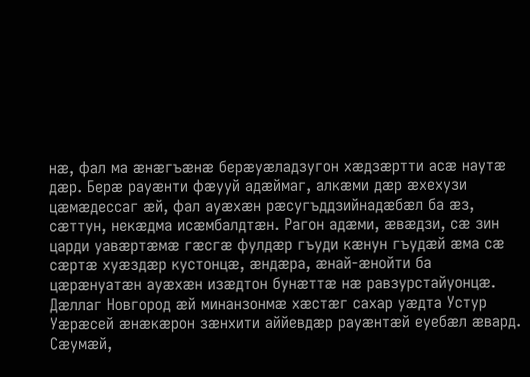нæ, фал ма æнæгъæнæ берæуæладзугон хæдзæртти асæ наутæ дæр. Берæ рауæнти фæууй адæймаг, алкæми дæр æхехузи цæмæдессаг æй, фал ауæхæн рæсугъддзийнадæбæл ба æз, сæттун, некæдма исæмбалдтæн. Рагон адæми, æвæдзи, сæ зин царди уавæртæмæ гæсгæ фулдæр гъуди кæнун гъудæй æма сæ сæртæ хуæздæр кустонцæ, æндæра, æнай-æнойти ба цæрæнуатæн ауæхæн изæдтон бунæттæ нæ равзурстайуонцæ. Дæллаг Новгород æй минанзонмæ хæстæг сахар уæдта Устур Уæрæсей æнæкæрон зæнхити аййевдæр рауæнтæй еуебæл æвард.
Сæумæй,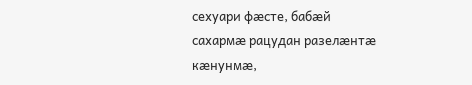сехуари фæсте, бабæй сахармæ рацудан разелæнтæ кæнунмæ,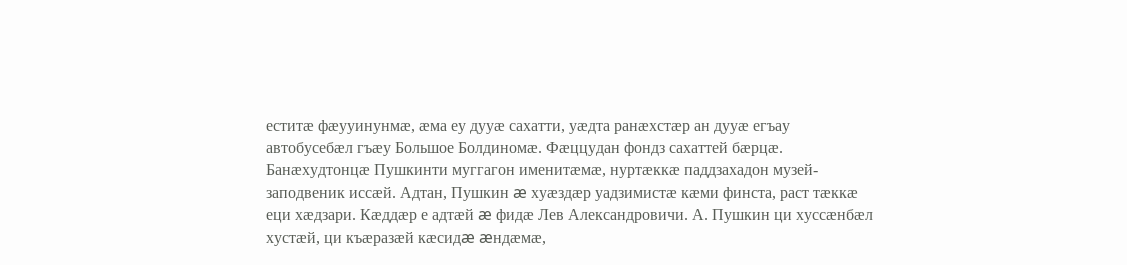еститæ фæууинунмæ, æма еу дууæ сахатти, уæдта ранæхстæр ан дууæ егъау автобусебæл гъæу Большое Болдиномæ. Фæццудан фондз сахаттей бæрцæ. Банæхудтонцæ Пушкинти муггагон именитæмæ, нуртæккæ паддзахадон музей-заподвеник иссæй. Адтан, Пушкин æ хуæздæр уадзимистæ кæми финста, раст тæккæ еци хæдзари. Кæддæр е адтæй æ фидæ Лев Александровичи. А. Пушкин ци хуссæнбæл хустæй, ци къæразæй кæсидæ æндæмæ,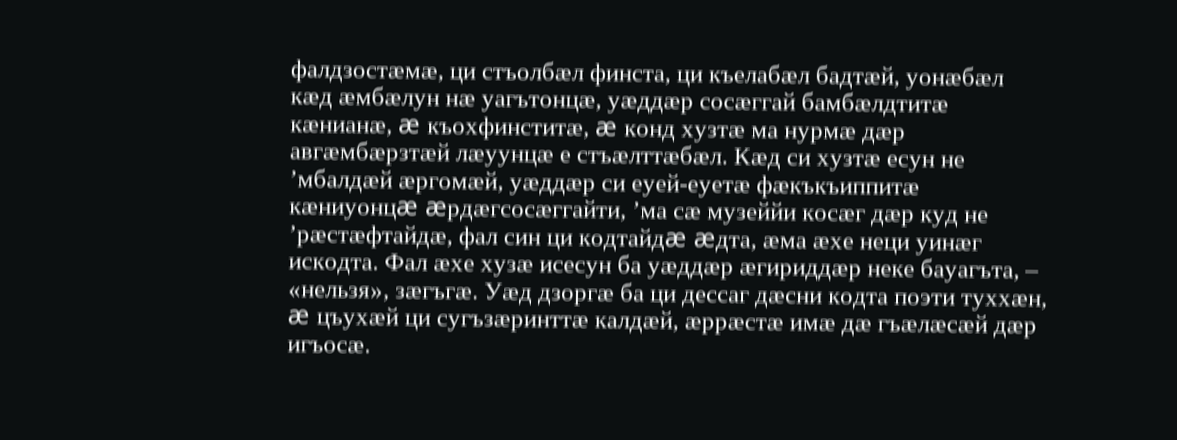фалдзостæмæ, ци стъолбæл финста, ци къелабæл бадтæй, уонæбæл кæд æмбæлун нæ уагътонцæ, уæддæр сосæггай бамбæлдтитæ кæнианæ, æ къохфинститæ, æ конд хузтæ ма нурмæ дæр авгæмбæрзтæй лæуунцæ е стъæлттæбæл. Кæд си хузтæ есун не ’мбалдæй æргомæй, уæддæр си еуей-еуетæ фæкъкъиппитæ кæниуонцæ æрдæгсосæггайти, ’ма сæ музеййи косæг дæр куд не ’рæстæфтайдæ, фал син ци кодтайдæ æдта, æма æхе неци уинæг искодта. Фал æхе хузæ исесун ба уæддæр æгириддæр неке бауагъта, – «нельзя», зæгъгæ. Уæд дзоргæ ба ци дессаг дæсни кодта поэти туххæн, æ цъухæй ци сугъзæринттæ калдæй, æррæстæ имæ дæ гъæлæсæй дæр игъосæ.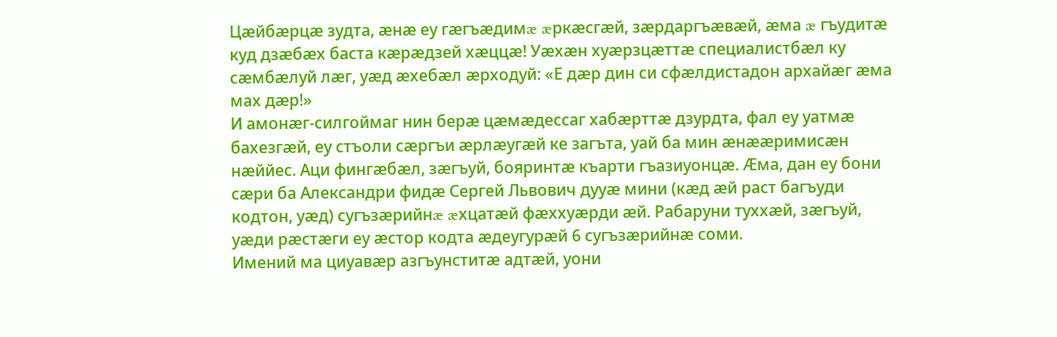Цæйбæрцæ зудта, æнæ еу гæгъæдимæ æркæсгæй, зæрдаргъæвæй, æма æ гъудитæ куд дзæбæх баста кæрæдзей хæццæ! Уæхæн хуæрзцæттæ специалистбæл ку сæмбæлуй лæг, уæд æхебæл æрходуй: «Е дæр дин си сфæлдистадон архайæг æма мах дæр!»
И амонæг-силгоймаг нин берæ цæмæдессаг хабæрттæ дзурдта, фал еу уатмæ бахезгæй, еу стъоли сæргъи æрлæугæй ке загъта, уай ба мин æнææримисæн нæййес. Аци фингæбæл, зæгъуй, бояринтæ къарти гъазиуонцæ. Æма, дан еу бони сæри ба Александри фидæ Сергей Львович дууæ мини (кæд æй раст багъуди кодтон, уæд) сугъзæрийнæ æхцатæй фæххуæрди æй. Рабаруни туххæй, зæгъуй, уæди рæстæги еу æстор кодта æдеугурæй 6 сугъзæрийнæ соми.
Имений ма циуавæр азгъунститæ адтæй, уони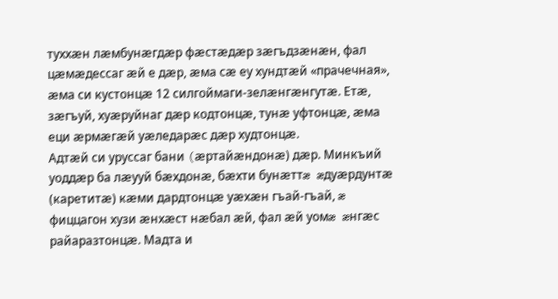туххæн лæмбунæгдæр фæстæдæр зæгъдзæнæн, фал цæмæдессаг æй е дæр, æма сæ еу хундтæй «прачечная», æма си кустонцæ 12 силгоймаги-зелæнгæнгутæ. Етæ, зæгъуй, хуæруйнаг дæр кодтонцæ, тунæ уфтонцæ, æма еци æрмæгæй уæледарæс дæр худтонцæ.
Адтæй си уруссаг бани (æртайæндонæ) дæр. Минкъий уоддæр ба лæууй бæхдонæ, бæхти бунæттæ æдуæрдунтæ (каретитæ) кæми дардтонцæ уæхæн гъай-гъай, æ фиццагон хузи æнхæст нæбал æй, фал æй уомæ æнгæс райаразтонцæ. Мадта и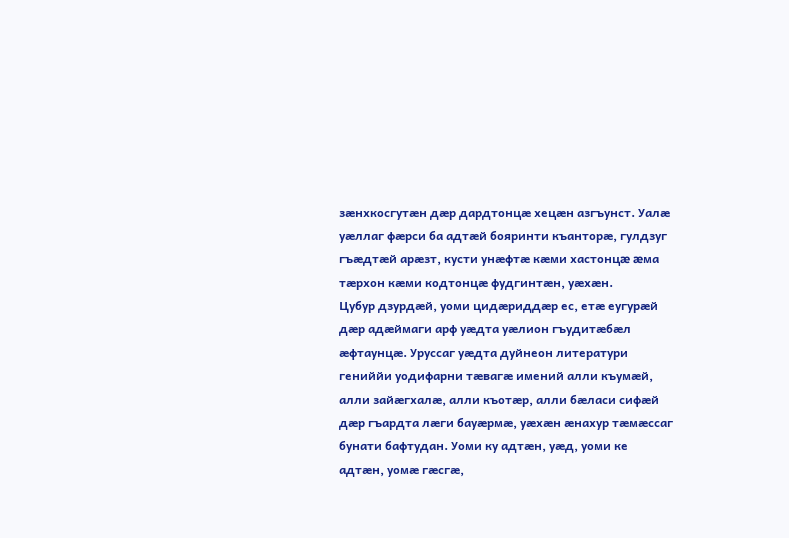зæнхкосгутæн дæр дардтонцæ хецæн азгъунст. Уалæ уæллаг фæрси ба адтæй бояринти къанторæ, гулдзуг гъæдтæй арæзт, кусти унæфтæ кæми хастонцæ æма тæрхон кæми кодтонцæ фудгинтæн, уæхæн.
Цубур дзурдæй, уоми цидæриддæр ес, етæ еугурæй дæр адæймаги арф уæдта уæлион гъудитæбæл æфтаунцæ. Уруссаг уæдта дуйнеон литератури гениййи уодифарни тæвагæ имений алли къумæй, алли зайæгхалæ, алли къотæр, алли бæласи сифæй дæр гъардта лæги бауæрмæ, уæхæн æнахур тæмæссаг бунати бафтудан. Уоми ку адтæн, уæд, уоми ке адтæн, уомæ гæсгæ,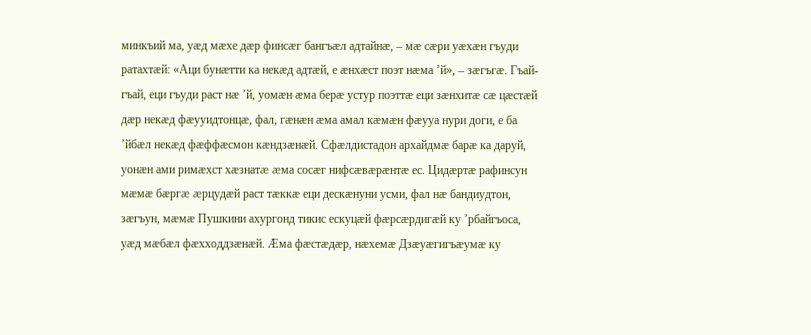минкъий ма, уæд мæхе дæр финсæг бангъæл адтайнæ, – мæ сæри уæхæн гъуди ратахтæй: «Аци бунæтти ка некæд адтæй, е æнхæст поэт нæма ’й», – зæгъгæ. Гъай-гъай, еци гъуди раст нæ ’й, уомæн æма берæ устур поэттæ еци зæнхитæ сæ цæстæй дæр некæд фæууидтонцæ, фал, гæнæн æма амал кæмæн фæууа нури доги, е ба ’йбæл некæд фæффæсмон кæндзæнæй. Сфæлдистадон архайдмæ барæ ка даруй, уонæн ами римæхст хæзнатæ æма сосæг нифсæвæрæнтæ ес. Цидæртæ рафинсун мæмæ бæргæ æрцудæй раст тæккæ еци дескæнуни усми, фал нæ бандиудтон, зæгъун, мæмæ Пушкини ахургонд тикис ескуцæй фæрсæрдигæй ку ’рбайгъоса, уæд мæбæл фæхходдзæнæй. Æма фæстæдæр, нæхемæ Дзæуæгигъæумæ ку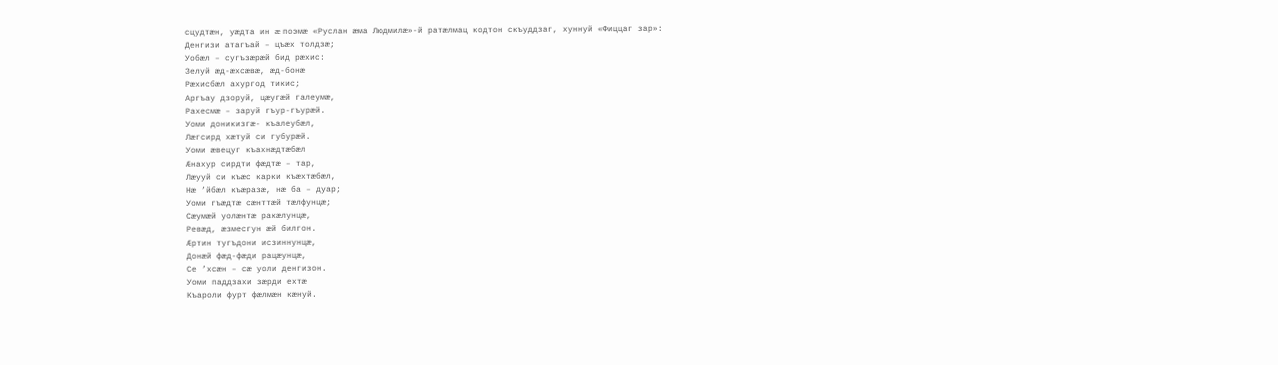сцудтæн, уæдта ин æ поэмæ «Руслан æма Людмилæ»-й ратæлмац кодтон скъуддзаг, хуннуй «Фиццаг зар»:
Денгизи атагъай – цъæх толдзæ;
Уобæл – сугъзæрæй бид рæхис:
Зелуй æд-æхсæвæ, æд-бонæ
Рæхисбæл ахургод тикис;
Аргъау дзоруй, цæугæй галеумæ,
Рахесмæ – заруй гъур-гъурæй.
Уоми доникизгæ- къалеубæл,
Лæгсирд хæтуй си губурæй.
Уоми æвецуг къахнæдтæбæл
Æнахур сирдти фæдтæ – тар,
Лæууй си къæс карки къæхтæбæл,
Нæ ’йбæл къæразæ, нæ ба – дуар;
Уоми гъæдтæ сæнттæй тæлфунцæ;
Сæумæй уолæнтæ ракæлунцæ,
Ревæд, æзмесгун æй билгон.
Æртин тугъдони исзиннунцæ,
Донæй фæд-фæди рацæунцæ,
Се ’хсæн – сæ уоли денгизон.
Уоми паддзахи зæрди ехтæ
Къароли фурт фæлмæн кæнуй.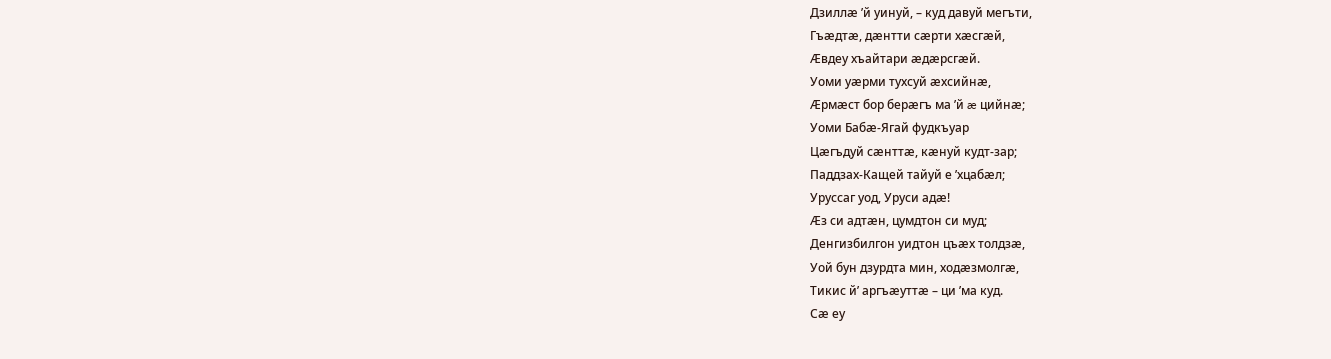Дзиллæ ’й уинуй, – куд давуй мегъти,
Гъæдтæ, дæнтти сæрти хæсгæй,
Æвдеу хъайтари æдæрсгæй.
Уоми уæрми тухсуй æхсийнæ,
Æрмæст бор берæгъ ма ’й æ цийнæ;
Уоми Бабæ-Ягай фудкъуар
Цæгъдуй сæнттæ, кæнуй кудт-зар;
Паддзах-Кащей тайуй е ’хцабæл;
Уруссаг уод, Уруси адæ!
Æз си адтæн, цумдтон си муд;
Денгизбилгон уидтон цъæх толдзæ,
Уой бун дзурдта мин, ходæзмолгæ,
Тикис й’ аргъæуттæ – ци ’ма куд.
Сæ еу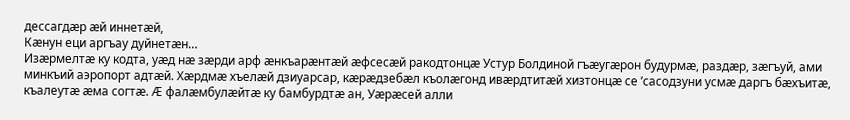дессагдæр æй иннетæй,
Кæнун еци аргъау дуйнетæн…
Изæрмелтæ ку кодта, уæд нæ зæрди арф æнкъарæнтæй æфсесæй ракодтонцæ Устур Болдиной гъæугæрон будурмæ, раздæр, зæгъуй, ами минкъий аэропорт адтæй. Хæрдмæ хъелæй дзиуарсар, кæрæдзебæл къолæгонд ивæрдтитæй хизтонцæ се ’сасодзуни усмæ даргъ бæхъитæ, къалеутæ æма согтæ. Æ фалæмбулæйтæ ку бамбурдтæ ан, Уæрæсей алли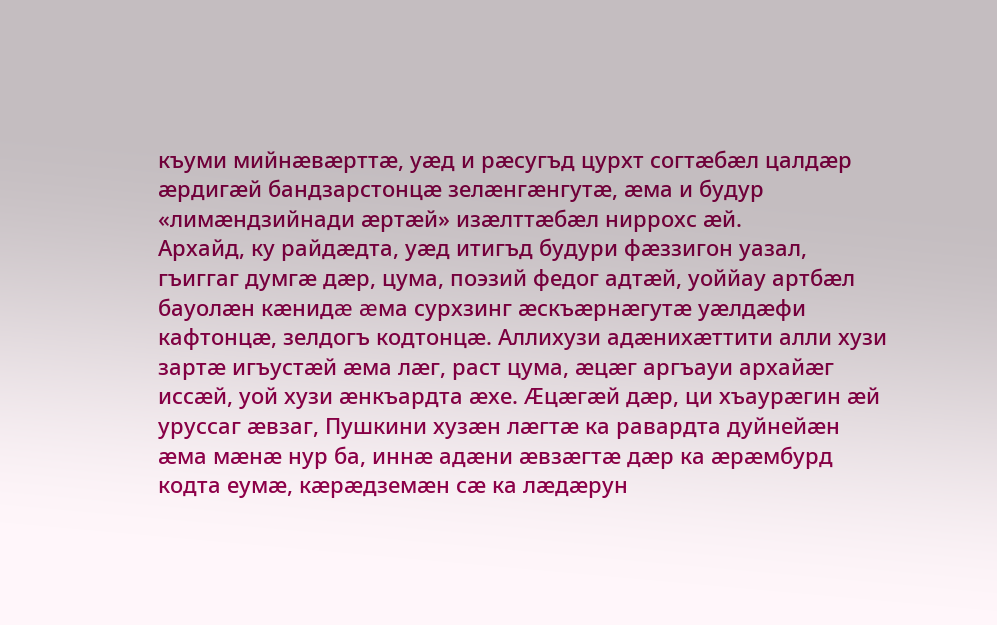къуми мийнæвæрттæ, уæд и рæсугъд цурхт согтæбæл цалдæр æрдигæй бандзарстонцæ зелæнгæнгутæ, æма и будур «лимæндзийнади æртæй» изæлттæбæл ниррохс æй.
Архайд, ку райдæдта, уæд итигъд будури фæззигон уазал, гъиггаг думгæ дæр, цума, поэзий федог адтæй, уоййау артбæл бауолæн кæнидæ æма сурхзинг æскъæрнæгутæ уæлдæфи кафтонцæ, зелдогъ кодтонцæ. Аллихузи адæнихæттити алли хузи зартæ игъустæй æма лæг, раст цума, æцæг аргъауи архайæг иссæй, уой хузи æнкъардта æхе. Æцæгæй дæр, ци хъаурæгин æй уруссаг æвзаг, Пушкини хузæн лæгтæ ка равардта дуйнейæн æма мæнæ нур ба, иннæ адæни æвзæгтæ дæр ка æрæмбурд кодта еумæ, кæрæдземæн сæ ка лæдæрун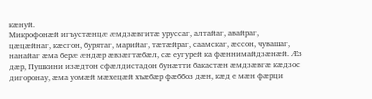кæнуй.
Микрофонæй игъустæнцæ æмдзæвгитæ уруссаг, алтайаг, авайраг, цæцæйнаг, кæсгон, бурятаг, марийаг, тæтæйраг, саамскаг, æссон, чувашаг, нанайаг æма берæ æндæр æвзæгтæбæл, сæ еугурей ка фæннимайдзæнæй. Æз дæр, Пушкини изæдтон сфæлдистадон бунæтти бакастæн æмдзæвгæ кæдзос дигоронау, æма уомæй мæхецæй хъæбæр фæббоз дæн, кæд е мæн фæрци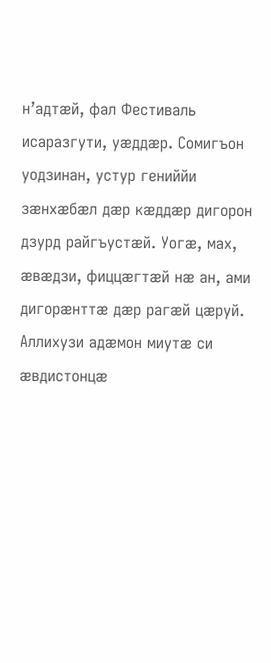н’адтæй, фал Фестиваль исаразгути, уæддæр. Сомигъон уодзинан, устур гениййи зæнхæбæл дæр кæддæр дигорон дзурд райгъустæй. Уогæ, мах, æвæдзи, фиццæгтæй нæ ан, ами дигорæнттæ дæр рагæй цæруй.
Аллихузи адæмон миутæ си æвдистонцæ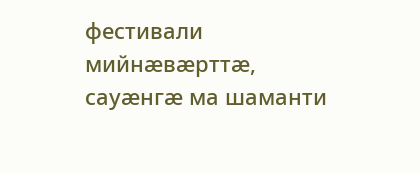фестивали мийнæвæрттæ, сауæнгæ ма шаманти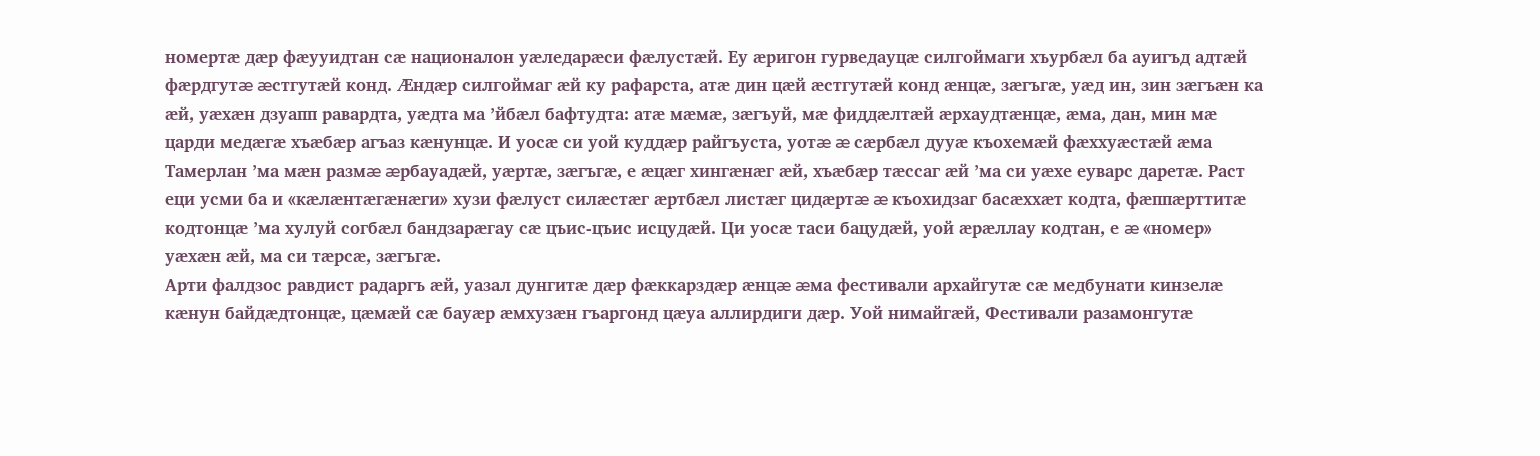номертæ дæр фæууидтан сæ националон уæледарæси фæлустæй. Еу æригон гурведауцæ силгоймаги хъурбæл ба ауигъд адтæй фæрдгутæ æстгутæй конд. Æндæр силгоймаг æй ку рафарста, атæ дин цæй æстгутæй конд æнцæ, зæгъгæ, уæд ин, зин зæгъæн ка æй, уæхæн дзуапп равардта, уæдта ма ’йбæл бафтудта: атæ мæмæ, зæгъуй, мæ фиддæлтæй æрхаудтæнцæ, æма, дан, мин мæ царди медæгæ хъæбæр агъаз кæнунцæ. И уосæ си уой куддæр райгъуста, уотæ æ сæрбæл дууæ къохемæй фæххуæстæй æма Тамерлан ’ма мæн размæ æрбауадæй, уæртæ, зæгъгæ, е æцæг хингæнæг æй, хъæбæр тæссаг æй ’ма си уæхе еуварс даретæ. Раст еци усми ба и «кæлæнтæгæнæги» хузи фæлуст силæстæг æртбæл листæг цидæртæ æ къохидзаг басæххæт кодта, фæппæрттитæ кодтонцæ ’ма хулуй согбæл бандзарæгау сæ цъис-цъис исцудæй. Ци уосæ таси бацудæй, уой æрæллау кодтан, е æ «номер» уæхæн æй, ма си тæрсæ, зæгъгæ.
Арти фалдзос равдист радаргъ æй, уазал дунгитæ дæр фæккарздæр æнцæ æма фестивали архайгутæ сæ медбунати кинзелæ кæнун байдæдтонцæ, цæмæй сæ бауæр æмхузæн гъаргонд цæуа аллирдиги дæр. Уой нимайгæй, Фестивали разамонгутæ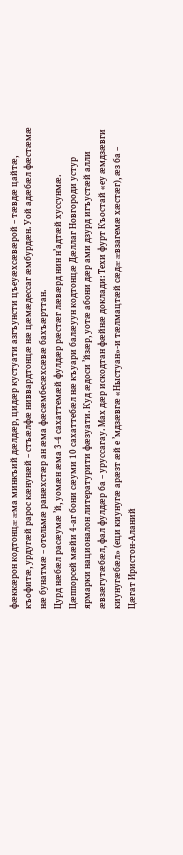фæккæрон кодтонцæ æма минкъий дæлдæр, цидæр кустуати азгъунсти цъеуæхсæвæрой – тæвдæ цайтæ, къофитæ, урдугæй рарос кæнунæй – стъæлфæ ниввардтонцæ нæ цæмæдессаг æмбурдæн. Уой адæбæл фæстæмæ нæ бунатмæ – отельмæ ранæхстæр ан æма фæсæмбесæхсæвæ бахъæрттан.
Цурд нæбæл расæумæ ’й, уомæн æма 3-4 сахаттемæй фулдæр рæстæг лæвæрд нин н’адтæй хуссунмæ.
Цæппорсей мæйи 4-аг бони сæуми 10 сахаттебæл нæ къуари балæуун кодтонцæ Дæллаг Новгороди устур ярмарки националон литературити фæзуати. Куд æдоси ’йзæр, уотæ абони дæр ами дзурд игъустæй алли æвзæгутæбæл, фал фулдæр ба – уруссагау. Мах дæр искодтан фæйнæ доклади: Техи фурт Къостай «еу æмдзæвги киунугæбæл» (еци киунугæ арæзт æй е ’мдзæвгæ «Ныстуан»-и тæлмацтæй сæдæ æвзагемæ хæстæг), æз ба – Цæгат Иристон-Аланий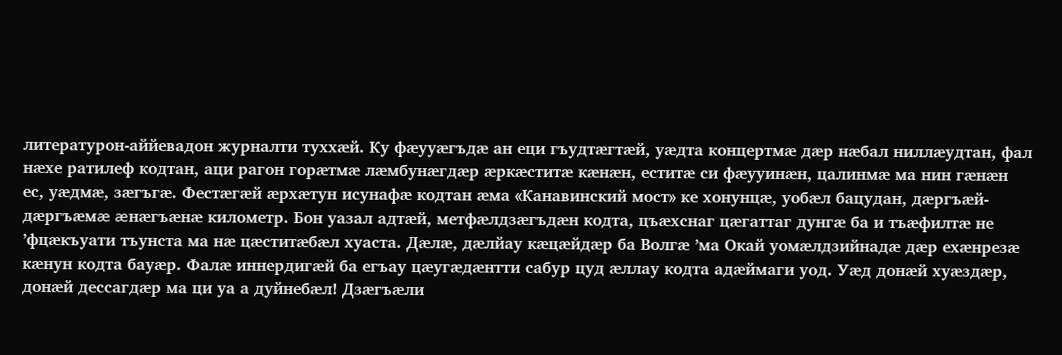литературон-аййевадон журналти туххæй. Ку фæууæгъдæ ан еци гъудтæгтæй, уæдта концертмæ дæр нæбал ниллæудтан, фал нæхе ратилеф кодтан, аци рагон горæтмæ лæмбунæгдæр æркæститæ кæнæн, еститæ си фæууинæн, цалинмæ ма нин гæнæн ес, уæдмæ, зæгъгæ. Фестæгæй æрхæтун исунафæ кодтан æма «Канавинский мост» ке хонунцæ, уобæл бацудан, дæргъæй-дæргъæмæ æнæгъæнæ километр. Бон уазал адтæй, метфæлдзæгъдæн кодта, цъæхснаг цæгаттаг дунгæ ба и тъæфилтæ не ’фцæкъуати тъунста ма нæ цæститæбæл хуаста. Дæлæ, дæлйау кæцæйдæр ба Волгæ ’ма Окай уомæлдзийнадæ дæр ехæнрезæ кæнун кодта бауæр. Фалæ иннердигæй ба егъау цæугæдæнтти сабур цуд æллау кодта адæймаги уод. Уæд донæй хуæздæр, донæй дессагдæр ма ци уа а дуйнебæл! Дзæгъæли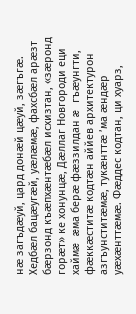нæ загъдæуй, цард донæй цæуй, зæгъгæ. Хедбæл бацæугæй, уæлæмæ, фахсбæл арæзт бæрзонд къæпхæнтæбæл исхизтан, «зæронд горæт» ке хонунцæ, Дæллаг Новгороди еци хаймæ æма берæ фæззилдан æ гъæунгти, фæккæститæ кодтæн аййев архитектурон азгъунститæмæ, тукæнттæ ’ма æндæр уæхæнттæмæ. Фæддес кодтан, ци хуарз,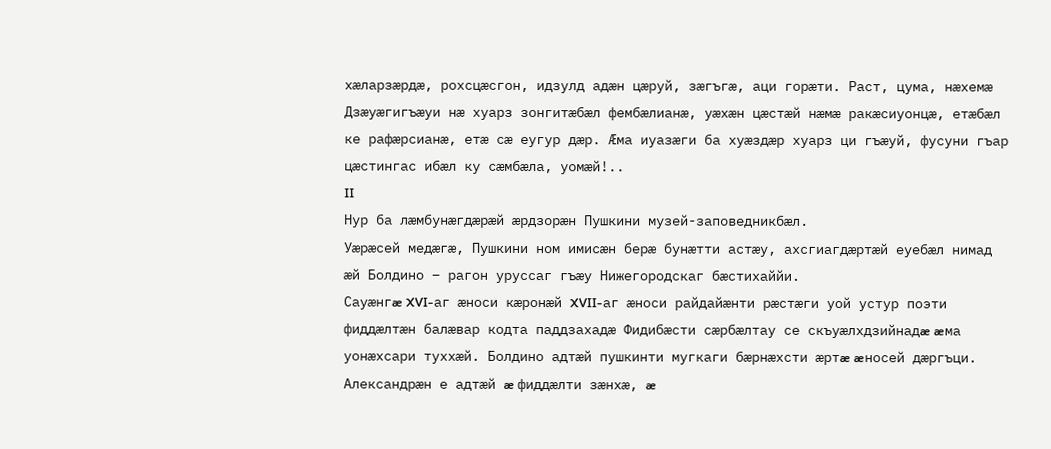хæларзæрдæ, рохсцæсгон, идзулд адæн цæруй, зæгъгæ, аци горæти. Раст, цума, нæхемæ Дзæуæгигъæуи нæ хуарз зонгитæбæл фембæлианæ, уæхæн цæстæй нæмæ ракæсиуонцæ, етæбæл ке рафæрсианæ, етæ сæ еугур дæр. Æма иуазæги ба хуæздæр хуарз ци гъæуй, фусуни гъар цæстингас ибæл ку сæмбæла, уомæй!..
II
Нур ба лæмбунæгдæрæй æрдзорæн Пушкини музей-заповедникбæл.
Уæрæсей медæгæ, Пушкини ном имисæн берæ бунæтти астæу, ахсгиагдæртæй еуебæл нимад æй Болдино – рагон уруссаг гъæу Нижегородскаг бæстихаййи.
Сауæнгæ XVI-аг æноси кæронæй XVII-аг æноси райдайæнти рæстæги уой устур поэти фиддæлтæн балæвар кодта паддзахадæ Фидибæсти сæрбæлтау се скъуæлхдзийнадæ æма уонæхсари туххæй. Болдино адтæй пушкинти мугкаги бæрнæхсти æртæ æносей дæргъци. Александрæн е адтæй æ фиддæлти зæнхæ, æ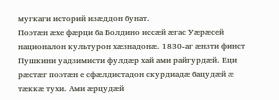мугкаги историй изæддон бунат.
Поэтæн æхе фæрци ба Болдино иссæй æгас Уæрæсей националон культурон хæзнадонæ. 1830-аг æнзти финст Пушкини уадзимисти фулдæр хай ами райгурдæй. Еци рæстæг поэтæн е сфæлдистадон скурдиадæ бацудæй æ тæккæ тухи. Ами æрцудæй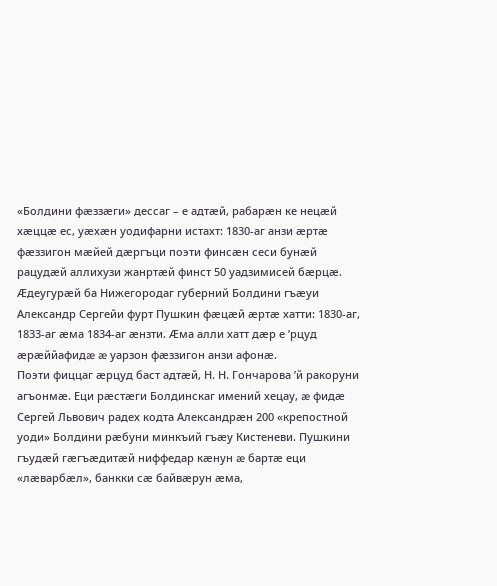«Болдини фæззæги» дессаг – е адтæй, рабарæн ке нецæй хæццæ ес, уæхæн уодифарни истахт: 1830-аг анзи æртæ фæззигон мæйей дæргъци поэти финсæн сеси бунæй рацудæй аллихузи жанртæй финст 50 уадзимисей бæрцæ.
Æдеугурæй ба Нижегородаг губерний Болдини гъæуи Александр Сергейи фурт Пушкин фæцæй æртæ хатти: 1830-аг, 1833-аг æма 1834-аг æнзти. Æма алли хатт дæр е ’рцуд æрæййафидæ æ уарзон фæззигон анзи афонæ.
Поэти фиццаг æрцуд баст адтæй, Н. Н. Гончарова ’й ракоруни агъонмæ. Еци рæстæги Болдинскаг имений хецау, æ фидæ Сергей Львович радех кодта Александрæн 200 «крепостной уоди» Болдини рæбуни минкъий гъæу Кистеневи. Пушкини гъудæй гæгъæдитæй ниффедар кæнун æ бартæ еци «лæварбæл», банкки сæ байвæрун æма,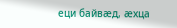еци байвæд, æхца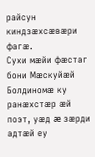райсун киндзæхсæвæри фагæ.
Сухи мæйи фæстаг бони Мæскуйæй Болдиномæ ку ранæхстæр æй поэт, уæд æ зæрди адтæй еу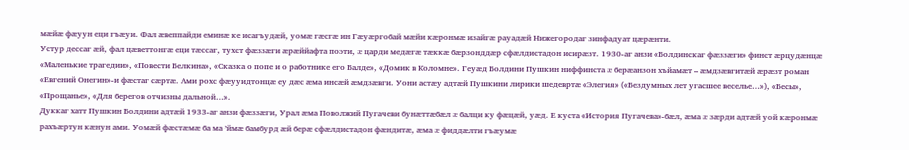мæйæ фæуун еци гъæуи. Фал æвеппайди еминæ ке исагъудæй, уомæ гæсгæ ин Гæуæргобай мæйи кæронмæ изайгæ рауадæй Нижегородаг зинфадуат цæрæнти.
Устур дессаг æй, фал цæветтонгæ еци тæссаг, тухст фæззæги æрæййафта поэти, æ царди медæгæ тæккæ бæрзонддæр сфæлдистадон исирæзт. 1930-аг анзи «Болдинскаг фæззæги» финст æрцудæнцæ «Маленькие трагедии», «Повести Белкина», «Сказка о попе и о работнике его Балде», «Домик в Коломне». Геуæд Болдини Пушкин ниффинста æ берæанзон хъйамæт – æмдзæвгитæй æрæзт роман «Евгений Онегин»-и фæстаг сæртæ. Ами рохс фæууидтонцæ еу дæс æма инсæй æмдзæвги. Уони астæу адтæй Пушкини лирики шедевртæ «Элегия» («Бездумных лет угасшее веселье…»), «Бесы», «Прощанье», «Для берегов отчизны дальной…».
Дуккаг хатт Пушкин Болдини адтæй 1933-аг анзи фæззæги, Урал æма Поволжий Пугачеви бунæттæбæл æ балци ку фæцæй, уæд. Е куста «История Пугачева»-бæл, æма æ зæрди адтæй уой кæронмæ рахъæртун кæнун ами. Уомæй фæстæмæ ба ма ’ймæ бамбурд æй берæ сфæлдистадон фæндитæ, æма æ фиддæлти гъæумæ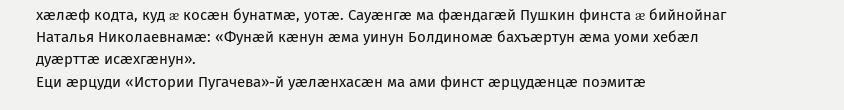хæлæф кодта, куд æ косæн бунатмæ, уотæ. Сауæнгæ ма фæндагæй Пушкин финста æ бийнойнаг Наталья Николаевнамæ: «Фунæй кæнун æма уинун Болдиномæ бахъæртун æма уоми хебæл дуæрттæ исæхгæнун».
Еци æрцуди «Истории Пугачева»-й уæлæнхасæн ма ами финст æрцудæнцæ поэмитæ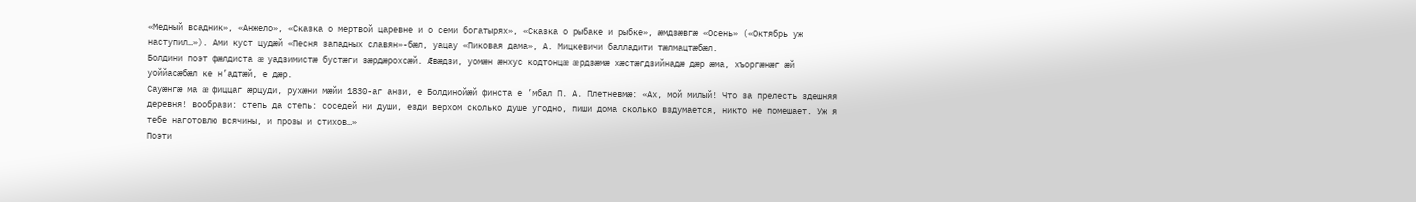«Медный всадник», «Анжело», «Сказка о мертвой царевне и о семи богатырях», «Сказка о рыбаке и рыбке», æмдзæвгæ «Осень» («Октябрь уж наступил…»). Ами куст цудæй «Песня западных славян»-бæл, уацау «Пиковая дама», А. Мицкевичи балладити тæлмацтæбæл.
Болдини поэт фæлдиста æ уадзимистæ бустæги зæрдæрохсæй. Æвæдзи, уомæн æнхус кодтонцæ æрдзæмæ хæстæгдзийнадæ дæр æма, хъоргæнæг æй уоййасæбæл ке н’адтæй, е дæр.
Сауæнгæ ма æ фиццаг æрцуди, рухæни мæйи 1830-аг анзи, е Болдинойæй финста е ’мбал П. А. Плетневмæ: «Ах, мой милый! Что за прелесть здешняя деревня! вообрази: степь да степь: соседей ни души, езди верхом сколько душе угодно, пиши дома сколько вздумается, никто не помешает. Уж я тебе наготовлю всячины, и прозы и стихов…»
Поэти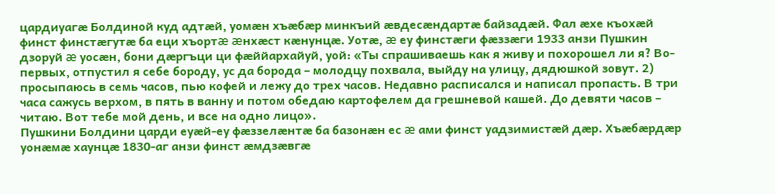цардиуагæ Болдиной куд адтæй, уомæн хъæбæр минкъий æвдесæндартæ байзадæй. Фал æхе къохæй финст финстæгутæ ба еци хъортæ æнхæст кæнунцæ. Уотæ, æ еу финстæги фæззæги 1933 анзи Пушкин дзоруй æ уосæн, бони дæргъци ци фæййархайуй, уой: «Ты спрашиваешь как я живу и похорошел ли я? Во-первых, отпустил я себе бороду, ус да борода – молодцу похвала, выйду на улицу, дядюшкой зовут. 2) просыпаюсь в семь часов, пью кофей и лежу до трех часов. Недавно расписался и написал пропасть. В три часа сажусь верхом, в пять в ванну и потом обедаю картофелем да грешневой кашей. До девяти часов – читаю. Вот тебе мой день, и все на одно лицо».
Пушкини Болдини царди еуæй-еу фæззелæнтæ ба базонæн ес æ ами финст уадзимистæй дæр. Хъæбæрдæр уонæмæ хаунцæ 1830-аг анзи финст æмдзæвгæ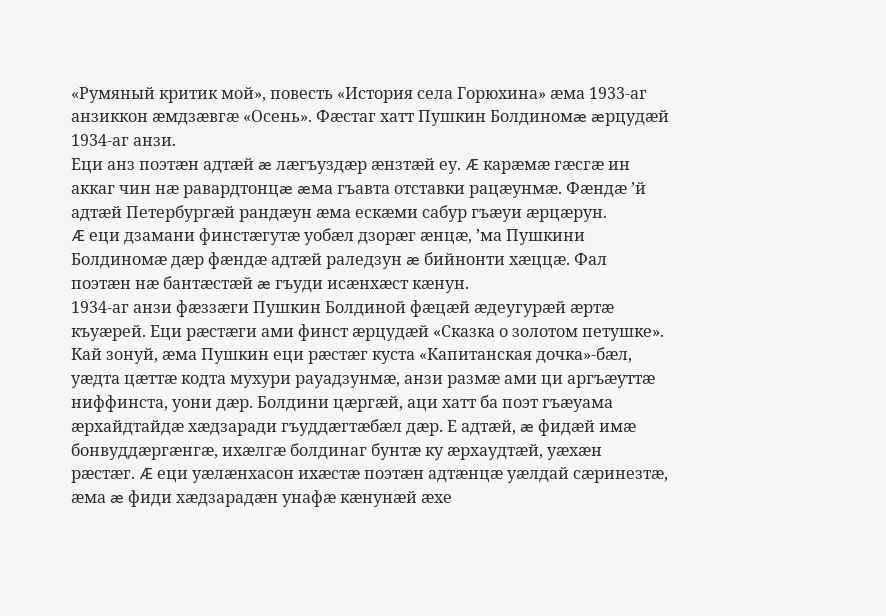«Румяный критик мой», повесть «История села Горюхина» æма 1933-аг анзиккон æмдзæвгæ «Осень». Фæстаг хатт Пушкин Болдиномæ æрцудæй 1934-аг анзи.
Еци анз поэтæн адтæй æ лæгъуздæр æнзтæй еу. Æ карæмæ гæсгæ ин аккаг чин нæ равардтонцæ æма гъавта отставки рацæунмæ. Фæндæ ’й адтæй Петербургæй рандæун æма ескæми сабур гъæуи æрцæрун.
Æ еци дзамани финстæгутæ уобæл дзорæг æнцæ, ’ма Пушкини Болдиномæ дæр фæндæ адтæй раледзун æ бийнонти хæццæ. Фал поэтæн нæ бантæстæй æ гъуди исæнхæст кæнун.
1934-аг анзи фæззæги Пушкин Болдиной фæцæй æдеугурæй æртæ къуæрей. Еци рæстæги ами финст æрцудæй «Сказка о золотом петушке». Кай зонуй, æма Пушкин еци рæстæг куста «Капитанская дочка»-бæл, уæдта цæттæ кодта мухури рауадзунмæ, анзи размæ ами ци аргъæуттæ ниффинста, уони дæр. Болдини цæргæй, аци хатт ба поэт гъæуама æрхайдтайдæ хæдзаради гъуддæгтæбæл дæр. Е адтæй, æ фидæй имæ бонвуддæргæнгæ, ихæлгæ болдинаг бунтæ ку æрхаудтæй, уæхæн рæстæг. Æ еци уæлæнхасон ихæстæ поэтæн адтæнцæ уæлдай сæринезтæ, æма æ фиди хæдзарадæн унафæ кæнунæй æхе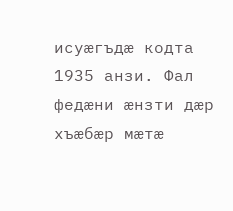исуæгъдæ кодта 1935 анзи. Фал федæни æнзти дæр хъæбæр мæтæ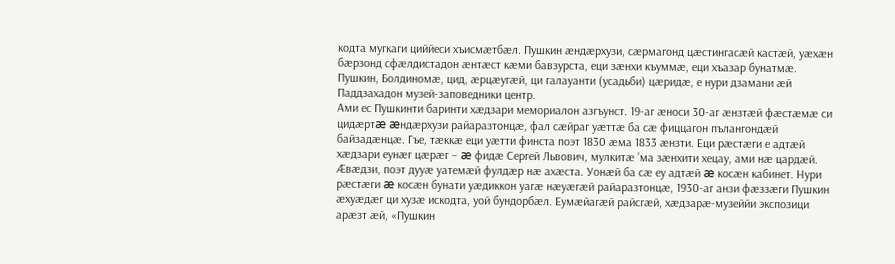кодта мугкаги циййеси хъисмæтбæл. Пушкин æндæрхузи, сæрмагонд цæстингасæй кастæй, уæхæн бæрзонд сфæлдистадон æнтæст кæми бавзурста, еци зæнхи къуммæ, еци хъазар бунатмæ.
Пушкин, Болдиномæ, цид, æрцæугæй, ци галауанти (усадьби) цæридæ, е нури дзамани æй Паддзахадон музей-заповедники центр.
Ами ес Пушкинти баринти хæдзари мемориалон азгъунст. 19-аг æноси 30-аг æнзтæй фæстæмæ си цидæртæ æндæрхузи райаразтонцæ, фал сæйраг уæттæ ба сæ фиццагон пълангондæй байзадæнцæ. Гъе, тæккæ еци уæтти финста поэт 1830 æма 1833 æнзти. Еци рæстæги е адтæй хæдзари еунæг цæрæг – æ фидæ Сергей Львович, мулкитæ ’ма зæнхити хецау, ами нæ цардæй. Æвæдзи, поэт дууæ уатемæй фулдæр нæ ахæста. Уонæй ба сæ еу адтæй æ косæн кабинет. Нури рæстæги æ косæн бунати уæдиккон уагæ нæуæгæй райаразтонцæ, 1930-аг анзи фæззæги Пушкин æхуæдæг ци хузæ искодта, уой бундорбæл. Еумæйагæй райсгæй, хæдзарæ-музеййи экспозици арæзт æй, «Пушкин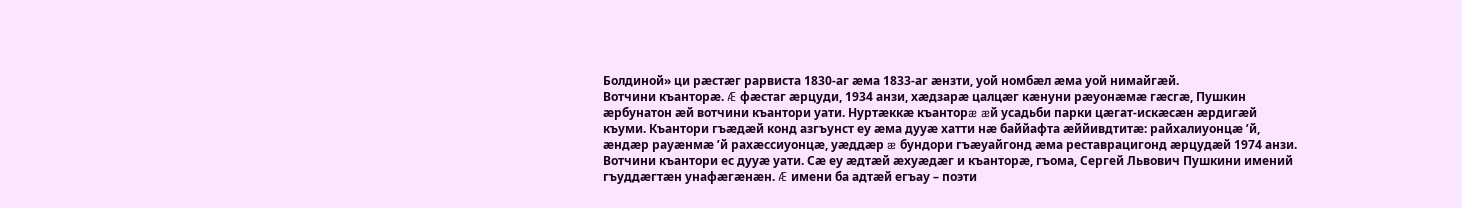Болдиной» ци рæстæг рарвиста 1830-аг æма 1833-аг æнзти, уой номбæл æма уой нимайгæй.
Вотчини къанторæ. Æ фæстаг æрцуди, 1934 анзи, хæдзарæ цалцæг кæнуни рæуонæмæ гæсгæ, Пушкин æрбунатон æй вотчини къантори уати. Нуртæккæ къанторæ æй усадьби парки цæгат-искæсæн æрдигæй къуми. Къантори гъæдæй конд азгъунст еу æма дууæ хатти нæ баййафта æййивдтитæ: райхалиуонцæ ’й, æндæр рауæнмæ ’й рахæссиуонцæ, уæддæр æ бундори гъæуайгонд æма реставрацигонд æрцудæй 1974 анзи. Вотчини къантори ес дууæ уати. Сæ еу æдтæй æхуæдæг и къанторæ, гъома, Сергей Львович Пушкини имений гъуддæгтæн унафæгæнæн. Æ имени ба адтæй егъау – поэти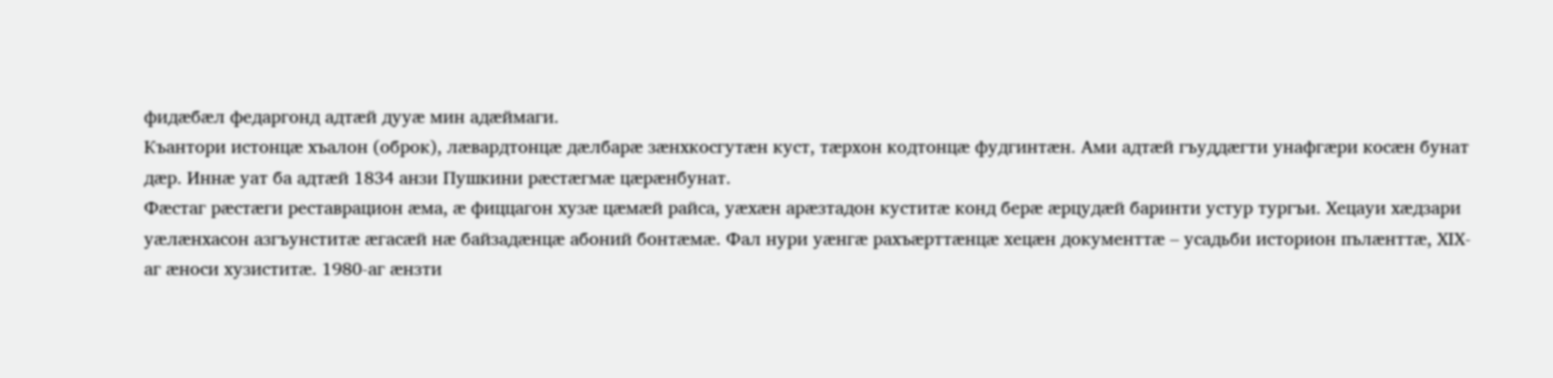фидæбæл федаргонд адтæй дууæ мин адæймаги.
Къантори истонцæ хъалон (оброк), лæвардтонцæ дæлбарæ зæнхкосгутæн куст, тæрхон кодтонцæ фудгинтæн. Ами адтæй гъуддæгти унафгæри косæн бунат дæр. Иннæ уат ба адтæй 1834 анзи Пушкини рæстæгмæ цæрæнбунат.
Фæстаг рæстæги реставрацион æма, æ фиццагон хузæ цæмæй райса, уæхæн арæзтадон куститæ конд берæ æрцудæй баринти устур тургъи. Хецауи хæдзари уæлæнхасон азгъунститæ æгасæй нæ байзадæнцæ абоний бонтæмæ. Фал нури уæнгæ рахъæрттæнцæ хецæн документтæ – усадьби историон пълæнттæ, XIX-аг æноси хузиститæ. 1980-аг æнзти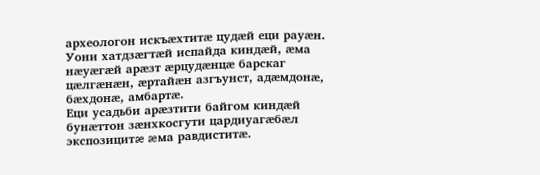археологон искъæхтитæ цудæй еци рауæн. Уони хатдзæгтæй испайда киндæй, æма нæуæгæй арæзт æрцудæнцæ барскаг цæлгæнæн, æртайæн азгъунст, адæмдонæ, бæхдонæ, амбартæ.
Еци усадьби арæзтити байгом киндæй бунæттон зæнхкосгути цардиуагæбæл экспозицитæ æма равдиститæ.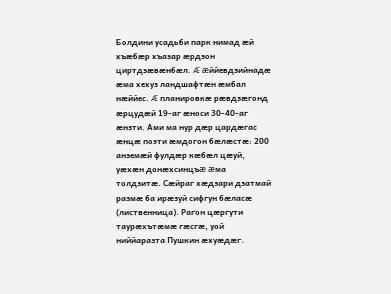Болдини усадьби парк нимад æй хъæбæр хъазар æрдзон циртдзæвæнбæл. Æ æййевдзийнадæ æма хехуз ландшафтæн æмбал нæййес. Æ планировкæ рæвдзæгонд æрцудæй 19-аг æноси 30-40-аг æнзти. Ами ма нур дæр цардæгас æнцæ поэти æмдогон бæлæстæ: 200 анземæй фулдæр кæбæл цæуй, уæхæн донæхсинцъæ æма толдзитæ. Сæйраг хæдзари дзатмай размæ ба ирæзуй сифгун бæласæ (лиственница). Рагон цæргути таурæхътæмæ гæсгæ, уой ниййаразта Пушкин æхуæдæг.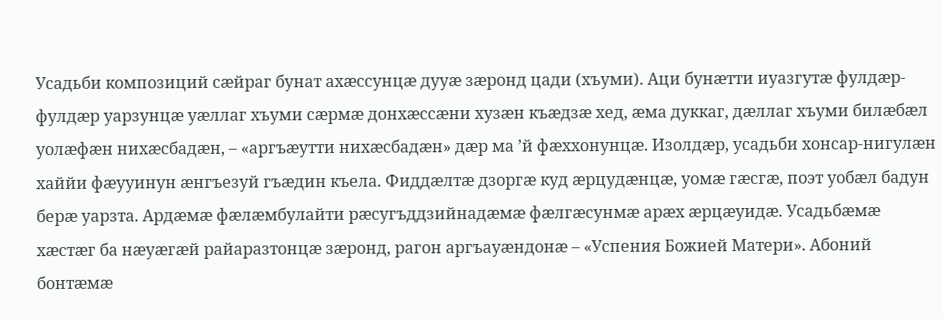Усадьби композиций сæйраг бунат ахæссунцæ дууæ зæронд цади (хъуми). Аци бунæтти иуазгутæ фулдæр-фулдæр уарзунцæ уæллаг хъуми сæрмæ донхæссæни хузæн къæдзæ хед, æма дуккаг, дæллаг хъуми билæбæл уолæфæн нихæсбадæн, – «аргъæутти нихæсбадæн» дæр ма ’й фæххонунцæ. Изолдæр, усадьби хонсар-нигулæн хаййи фæууинун æнгъезуй гъæдин къела. Фиддæлтæ дзоргæ куд æрцудæнцæ, уомæ гæсгæ, поэт уобæл бадун берæ уарзта. Ардæмæ фæлæмбулайти рæсугъддзийнадæмæ фæлгæсунмæ арæх æрцæуидæ. Усадьбæмæ хæстæг ба нæуæгæй райаразтонцæ зæронд, рагон аргъауæндонæ – «Успения Божией Матери». Абоний бонтæмæ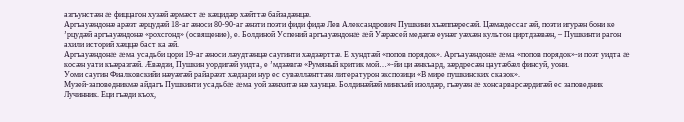азгъунстæн æ фиццагон хузæй æрмæст æ кæцидæр хæйттæ байзадæнцæ.
Аргъауæндонæ арæзт æрцудæй 18-аг æноси 80-90-аг æнзти поэти фиди фидæ Лев Александрович Пушкини хъæппæресæй. Цæмæдессаг æй, поэти игурæн бони ке ’рцудæй аргъауæндонæ «рохсгонд» (освящение), е. Болдиной Успений аргъауæндонæ æй Уæрæсей медæгæ еунæг уæхæн культон циртдзæвæн, – Пушкинти рагон ахили историй хæццæ баст ка æй.
Аргъауæндонæ æма усадьби цори 19-аг æноси лæудтæнцæ саугинти хæдзæрттæ. Е хундтæй «попов порядок». Аргъауæндонæ æма «попов порядок»-и поэт уидта æ косæн уати къæразгæй. Æвæдзи, Пушкин уордигæй уидта, е ’мдзæвгæ «Румяный критик мой…»-йи ци æнкъард, зæрдресæн цаутæбæл финсуй, уони.
Уоми саугин Фиалковскийи нæуæгæй райарæзт хæдзари нур ес сувæллæнттæн литературон экспозици «В мире пушкинских сказок».
Музей-заповедникмæ айдагъ Пушкинти усадьбæ æма уой зæнхитæ нæ хаунцæ. Болдинæйæй минкъий изолдæр, гъæуæн æ хонсарварсæрдигæй ес заповедник Лучинник. Еци гъæди къох,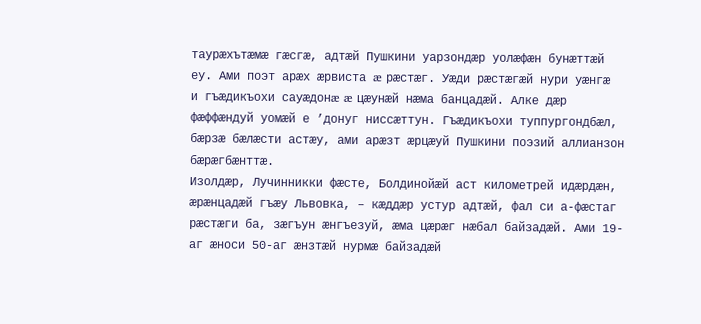таурæхътæмæ гæсгæ, адтæй Пушкини уарзондæр уолæфæн бунæттæй еу. Ами поэт арæх æрвиста æ рæстæг. Уæди рæстæгæй нури уæнгæ и гъæдикъохи сауæдонæ æ цæунæй нæма банцадæй. Алке дæр фæффæндуй уомæй е ’донуг ниссæттун. Гъæдикъохи туппургондбæл, бæрзæ бæлæсти астæу, ами арæзт æрцæуй Пушкини поэзий аллианзон бæрæгбæнттæ.
Изолдæр, Лучинникки фæсте, Болдинойæй аст километрей идæрдæн, æрæнцадæй гъæу Львовка, – кæддæр устур адтæй, фал си а-фæстаг рæстæги ба, зæгъун æнгъезуй, æма цæрæг нæбал байзадæй. Ами 19-аг æноси 50-аг æнзтæй нурмæ байзадæй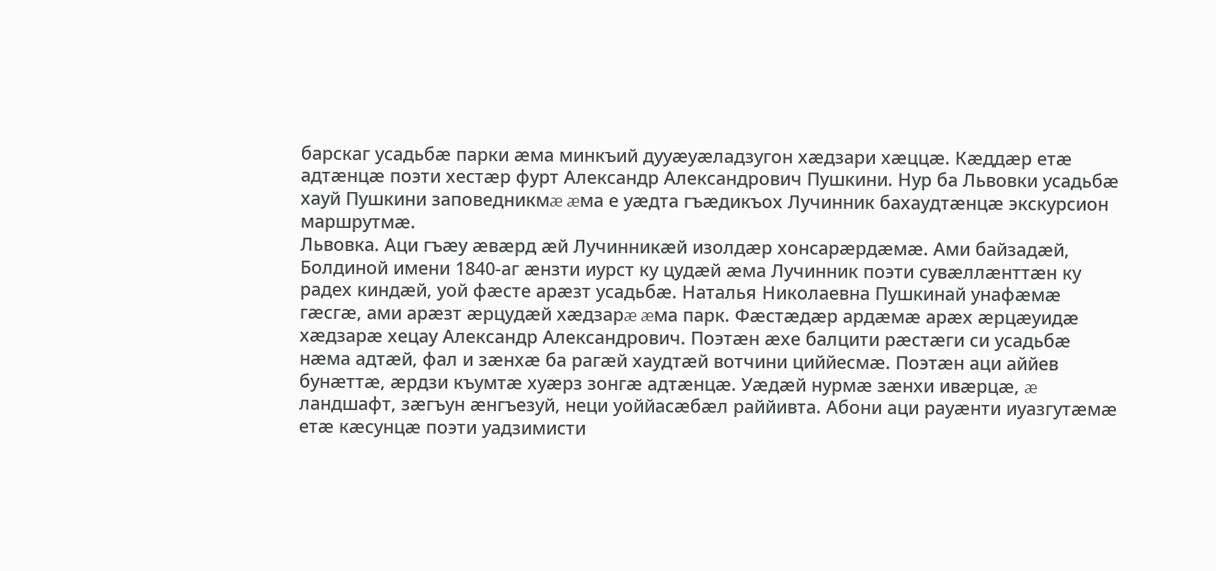барскаг усадьбæ парки æма минкъий дууæуæладзугон хæдзари хæццæ. Кæддæр етæ адтæнцæ поэти хестæр фурт Александр Александрович Пушкини. Нур ба Львовки усадьбæ хауй Пушкини заповедникмæ æма е уæдта гъæдикъох Лучинник бахаудтæнцæ экскурсион маршрутмæ.
Львовка. Аци гъæу æвæрд æй Лучинникæй изолдæр хонсарæрдæмæ. Ами байзадæй, Болдиной имени 1840-аг æнзти иурст ку цудæй æма Лучинник поэти сувæллæнттæн ку радех киндæй, уой фæсте арæзт усадьбæ. Наталья Николаевна Пушкинай унафæмæ гæсгæ, ами арæзт æрцудæй хæдзарæ æма парк. Фæстæдæр ардæмæ арæх æрцæуидæ хæдзарæ хецау Александр Александрович. Поэтæн æхе балцити рæстæги си усадьбæ нæма адтæй, фал и зæнхæ ба рагæй хаудтæй вотчини циййесмæ. Поэтæн аци аййев бунæттæ, æрдзи къумтæ хуæрз зонгæ адтæнцæ. Уæдæй нурмæ зæнхи ивæрцæ, æ ландшафт, зæгъун æнгъезуй, неци уоййасæбæл раййивта. Абони аци рауæнти иуазгутæмæ етæ кæсунцæ поэти уадзимисти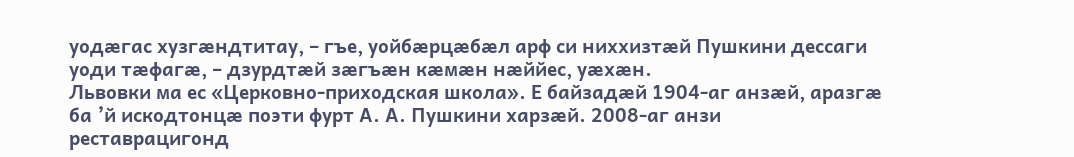уодæгас хузгæндтитау, – гъе, уойбæрцæбæл арф си ниххизтæй Пушкини дессаги уоди тæфагæ, – дзурдтæй зæгъæн кæмæн нæййес, уæхæн.
Львовки ма ес «Церковно-приходская школа». Е байзадæй 1904-аг анзæй, аразгæ ба ’й искодтонцæ поэти фурт А. А. Пушкини харзæй. 2008-аг анзи реставрацигонд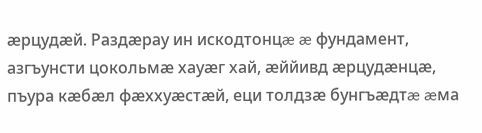æрцудæй. Раздæрау ин искодтонцæ æ фундамент, азгъунсти цокольмæ хауæг хай, æййивд æрцудæнцæ, пъура кæбæл фæххуæстæй, еци толдзæ бунгъæдтæ æма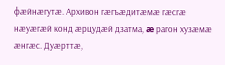фæйнæгутæ. Архивон гæгъæдитæмæ гæсгæ нæуæгæй конд æрцудæй дзатма, æ рагон хузæмæ æнгæс. Дуæрттæ,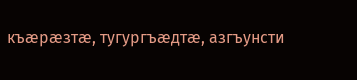къæрæзтæ, тугургъæдтæ, азгъунсти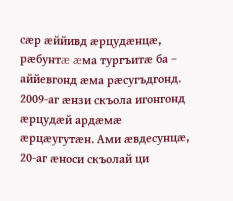сæр æййивд æрцудæнцæ, рæбунтæ æма тургъитæ ба – аййевгонд æма рæсугъдгонд.
2009-аг æнзи скъола игонгонд æрцудæй ардæмæ æрцæугутæн. Ами æвдесунцæ, 20-аг æноси скъолай ци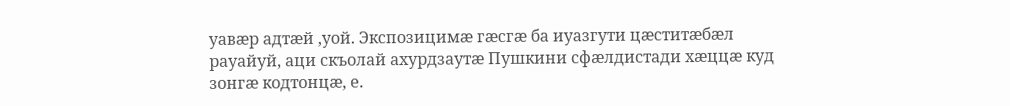уавæр адтæй ,уой. Экспозицимæ гæсгæ ба иуазгути цæститæбæл рауайуй, аци скъолай ахурдзаутæ Пушкини сфæлдистади хæццæ куд зонгæ кодтонцæ, е.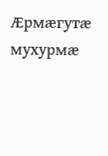Æрмæгутæ мухурмæ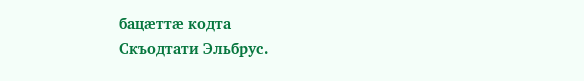бацæттæ кодта
Скъодтати Эльбрус.